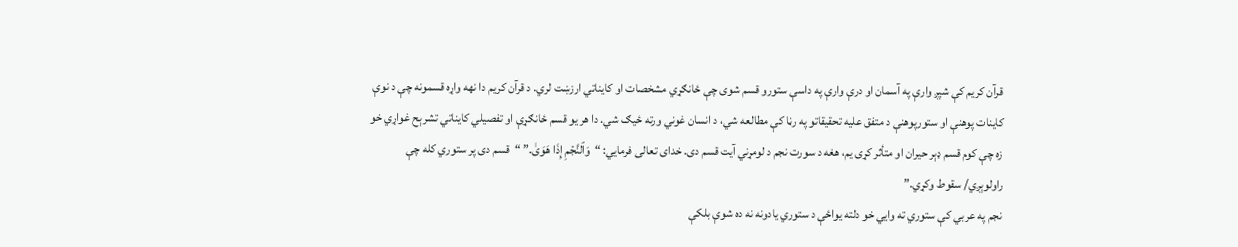قرآن کريم کې شپږ وارې په آسمان او درې وارې په داسې ستورو قسم شوی چې ځانګړي مشخصات او کايناتي ارزښت لري. د قرآن کريم دا نهه واړه قسمونه چې د نوې کاينات پوهنې او ستورپوهنې د متفق عليه تحقيقاتو په رڼا کې مطالعه شي، د انسان غوني ورته ځيګ شي. دا هر يو قسم ځانګړې او تفصيلي کايناتي تشرېح غواړي خو زه چې کوم قسم ډېر حيران او متأثر کړی يم، هغه د سورت نجم د لومړني آيت قسم دی. خدای تعالی فرمايي: “وَٱلنَّجۡمِ إِذَا هَوَىٰ.” “قسم دی پر ستوري کله چې راولوېږي/ سقوط وکړي.”
نجم په عربي کې ستوري ته وايي خو دلته يواځې د ستوري يادونه نه ده شوې بلکې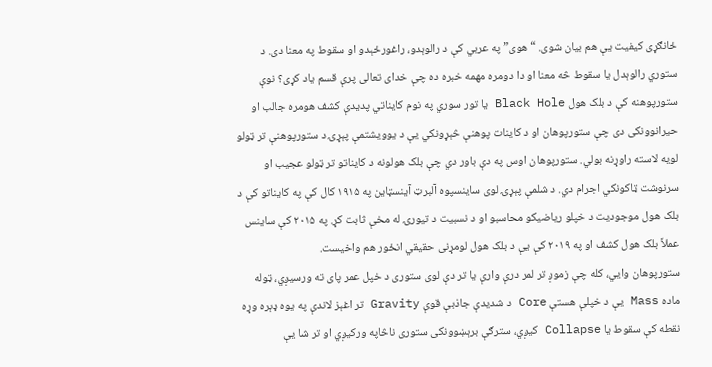ځانګړی کيفيت يې هم بيان شوی. “هوی” په عربي کې د رالوېدو، راغورځېدو او سقوط په معنا دی. د ستوري رالوېدل يا سقوط څه معنا او دا دومره مهمه خبره ده چې خدای تعالی پرې قسم ياد کړی؟ نوې ستورپوهنه کې د بلک هول Black Hole يا تور سوري په نوم کايناتي پديدې کشف هومره جالب او حيرانوونکی دی چې ستورپوهان او د کاينات پوهنې څېړونکي يې د يوويشتمې پېړۍ د ستورپوهنې تر ټولو لويه لاسته راوړنه بولي. ستورپوهان اوس په دې باور دي چې بلک هولونه د کايناتو تر ټولو عجيب او سرنوشت ټاکونکي اجرام دي. د شلمې پېړۍ لوی ساينسپوه آلبرټ آينسټاين په ۱۹۱۵ کال کې په کايناتو کې د بلک هول موجوديت د خپلو رياضيکو محاسبو او د نسبيت د تيورۍ له مخې ثابت کړ. په ۲۰۱۵ کې ساينس عملاً بلک هول کشف او په ۲۰۱۹ کې يې د بلک هول لومړنی حقيقي انځور هم واخيست.
ستورپوهان وايي، کله چې زموږ تر لمر درې وارې يا تر دې لوی ستوری د خپل عمر پای ته ورسيږي، ټوله ماده Mass يې د خپلې هستې Core د شديدې جاذبې قوې Gravity تر اغېز لاندې په يوه ډېره وړه نقطه کې سقوط يا Collapse کيږي، سترګې برېښوونکی ستوری ناڅاپه ورکيږي او تر شا يې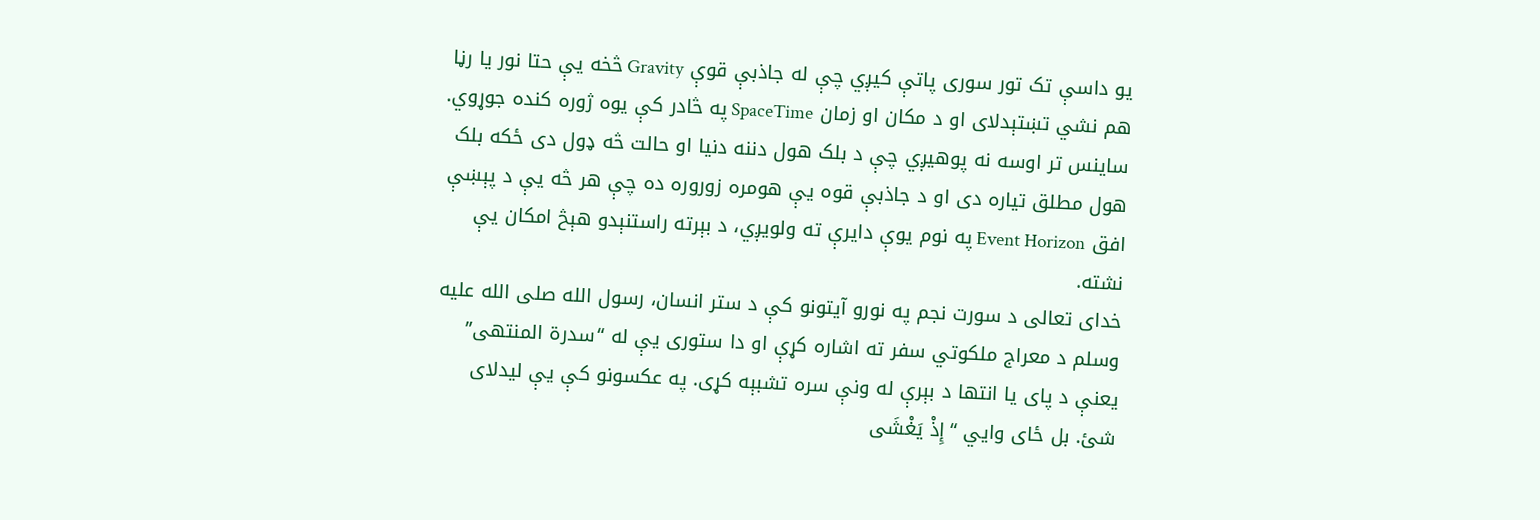يو داسې تک تور سوری پاتې کيږي چې له جاذبې قوې Gravity څخه يې حتا نور يا رڼا هم نشي تښتېدلای او د مکان او زمان SpaceTime په څادر کې يوه ژوره کنده جوړوي. ساينس تر اوسه نه پوهيږي چې د بلک هول دننه دنيا او حالت څه ډول دی ځکه بلک هول مطلق تياره دی او د جاذبې قوه يې هومره زوروره ده چې هر څه يې د پېښې افق Event Horizon په نوم يوې دايرې ته ولويږي، د بېرته راستنېدو هېڅ امکان يې نشته.
خدای تعالی د سورت نجم په نورو آيتونو کې د ستر انسان، رسول الله صلی الله عليه وسلم د معراج ملکوتي سفر ته اشاره کړې او دا ستوری يې له “سدرة المنتهی” يعنې د پای يا انتها د بېرې له ونې سره تشبېه کړی. په عکسونو کې يې ليدلای شئ. بل ځای وايي “إِذْ یَغْشَی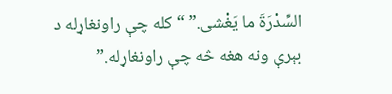السِّدْرَةَ ما یَغْشی.” “کله چې راونغاړله د بېرې ونه هغه څه چې راونغاړله.”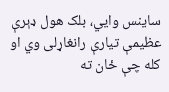ساينس وايي، بلک هول ډېرې عظيمې تيارې رانغاړلی وي او کله چې ځان ته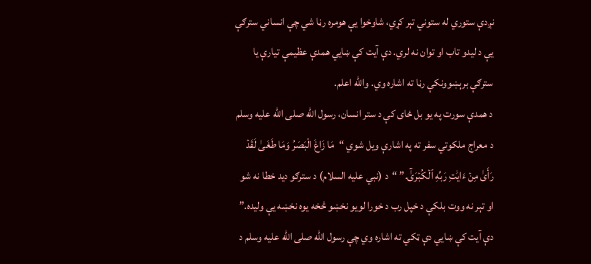نږدې ستوري له ستوني تېر کړي، شاوخوا يې هومره رڼا شي چې انساني سترګې يې د ليدو تاب او توان نه لري. دې آيت کې ښايي همدې عظيمې تيارې يا سترګې برېښوونکې رڼا ته اشاره وي. والله اعلم.
د همدې سورت په يو بل ځای کې د ستر انسان، رسول الله صلی الله علیه وسلم د معراج ملکوتي سفر ته په اشارې ويل شوي “مَا زَاغَ الْبَصَرُ وَمَا طَغَىٰ لَقَدۡ رَأَىٰ مِنۡ ءَايَٰتِ رَبِّهِ ٱلۡكُبۡرَىٰٓ.” “د (نبي عليه السلام) د سترګو ديد خطا نه شو او تېر نه ووت بلکې د خپل رب د خورا لويو نخښو څخه يوه نخښه يې وليده.” دې آيت کې ښايي دې ټکي ته اشاره وي چې رسول الله صلی الله عليه وسلم د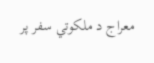معراج د ملکوتي سفر پر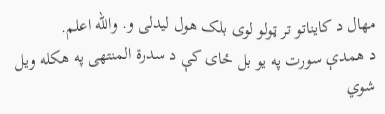مهال د کايناتو تر ټولو لوی بلک هول ليدلی و. والله اعلم.
د همدې سورت په يو بل ځای کې د سدرة المنتهی په هکله ويل شوي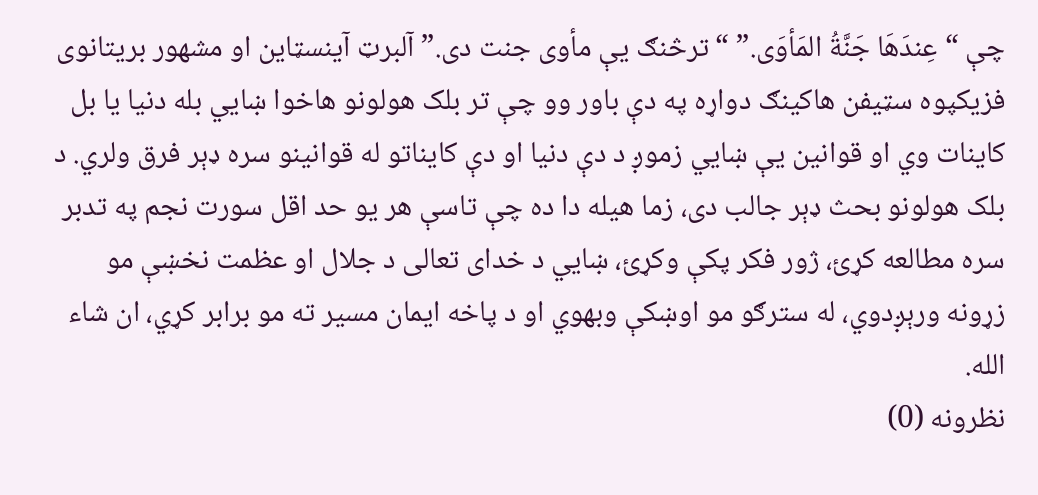چې “عِندَهَا جَنَّةُ المَأوَی.” “ترڅنګ يې مأوی جنت دی.” آلبرټ آينسټاين او مشهور بريتانوی فزيکپوه سټيفن هاکينګ دواړه په دې باور وو چې تر بلک هولونو هاخوا ښايي بله دنيا يا بل کاينات وي او قوانين یې ښايي زموږ د دې دنيا او دې کايناتو له قوانينو سره ډېر فرق ولري. د بلک هولونو بحث ډېر جالب دی، زما هيله دا ده چې تاسې هر يو حد اقل سورت نجم په تدبر سره مطالعه کړئ، ژور فکر پکې وکړئ، ښايي د خدای تعالی د جلال او عظمت نخښې مو زړونه ورېږدوي، له سترګو مو اوښکې وبهوي او د پاخه ايمان مسير ته مو برابر کړي، ان شاء الله.
نظرونه (0)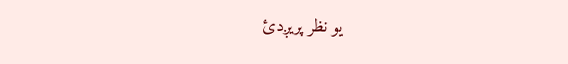یو نظر پریږدئ